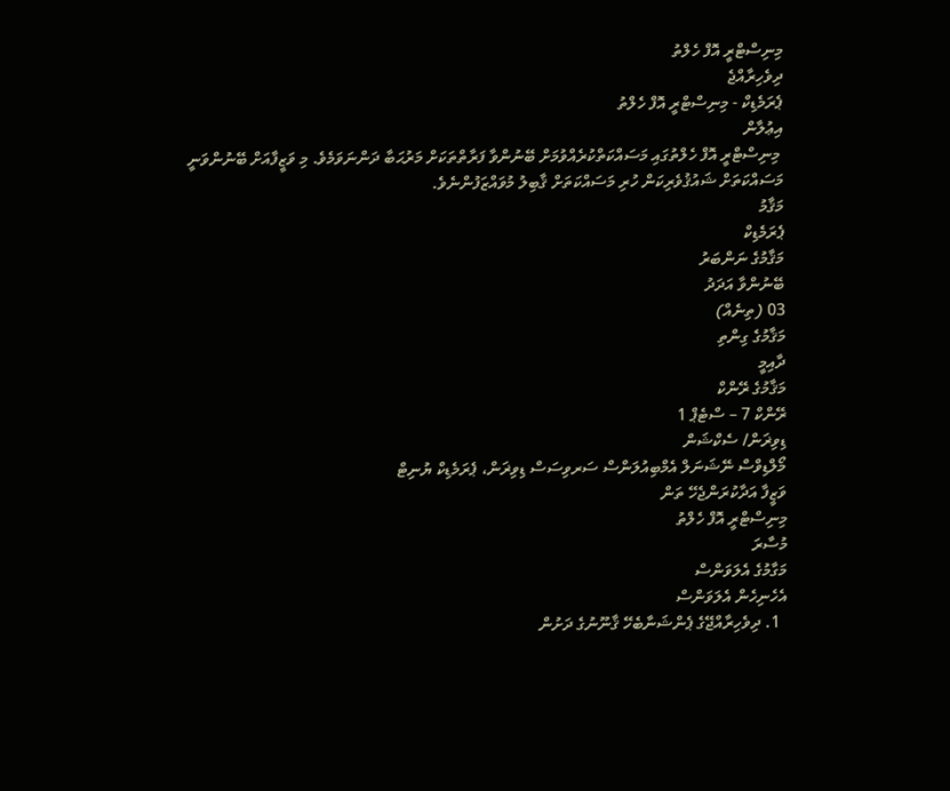މިނިސްޓްރީ އޮފް ހެލްތު
ދިވެހިރާއްޖެ
ޕެރަމެޑިކް - މިނިސްޓްރީ އޮފް ހެލްތު
އިޢުލާން
 މިނިސްޓްރީ އޮފް ހެލްތުގައި މަސައްކަތްކުރެއްވުމަށް ބޭނުންވާ ފަރާތްތަކަށް މަރުޙަބާ ދަންނަވަމެވެ. މި ވަޒީފާއަށް ބޭނުންވަނީ
މަސައްކަތަށް ޝައުޤުވެރިކަން ހުރި މަސައްކަތަށް ޤާބިލު މުވައްޒަފުންނެވެ.
މަޤާމު
ޕެރަމެޑިކް
މަޤާމުގެ ނަންބަރު
ބޭނުންވާ އަދަދު
03 (ތިނެއް)
މަޤާމުގެ ގިންތި
ދާއިމީ
މަޤާމުގެ ރޭންކް
ރޭންކް 7 – ސްޓެޕް 1
ޑިވިޜަން/ ސެކްޝަން
މޯލްޑިވްސް ނޭޝަނަލް އެމްބިއުލަންސް ސަރވިސަސް ޑިވިޜަން، ޕެރަމެޑިކް ޔުނިޓް
ވަޒީފާ އަދާކުރަންޖެހޭ ތަން
މިނިސްޓްރީ އޮފް ހެލްތު
މުސާރަ
މަގާމުގެ އެލަވަންސް
އެހެނިހެން އެލަވަންސް
  1. ދިވެހިރާއްޖޭގެ ޕެންޝަނާބެހޭ ޤާނޫނުގެ ދަށުން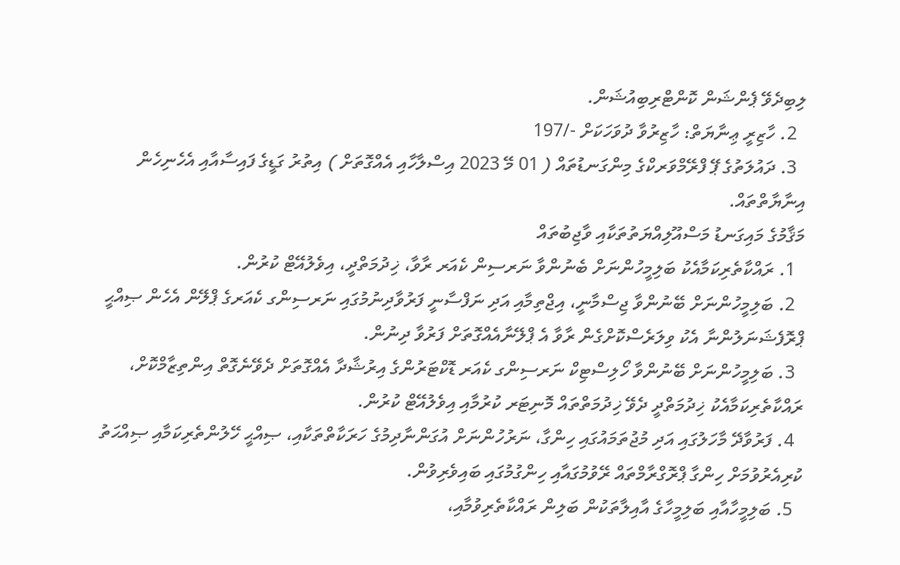ލިބިދެވޭ ޕެންޝަން ކޮންޓްރިބިއުޝަން.
  2. ހާޒިރީ ޢިނާޔަތް: ހާޒިރުވާ ދުވަހަކަށް -/197
  3. ދައުލަތުގެ ޕޭ ފްރޭމްވަރކްގެ މިންގަނޑުތައް ( 01 މޭ 2023 އިސްލާހާއި އެއްގޮތަށް ) އިތުރު ގަޑީގެ ފައިސާއާއި އެހެނިހެން އިނާޔާތްތައް.
މަޤާމުގެ މައިގަނޑު މަސްއޫލިއްޔަތުތަކާއި ވާޖިބުތައް
  1. ރައްކާތެރިކަމާއެކު ބަލިމީހުންނަށް ބެނުންވާ ނަރސިން ކެއަރ ރާވާ، ޚިދުމަތްދީ، އިވެލުއޭޓް ކުރުން.
  2. ބަލިމީހުންނަށް ބޭނުންވާ ޖިސްމާނީ، އިޖްތިމާއި އަދި ނަފްސާނީ ފަރުވާދިނުމުގައި ނަރސިންގ ކެއަރގެ ޕްލޭން އެހެން ޞިއްޙީ ޕްރޮފެޝަނަލުންނާ އެކު ވިލަރެސްކޮށްގެން ރާވާ އެ ޕްލޭނާއެއްގޮތަށް ފަރުވާ ދިނުން.
  3. ބަލިމީހުންނަށް ބޭނުންވާ ހޯލިސްޓިކް ނަރސިންގ ކެއަރ ޑޮކްޓަރުންގެ އިރުޝާދާ އެއްގޮތަށް ދެވޭނެގޮތް އިންތިޒާމްކޮށް، ރައްކާތެރިކަމާއެކު ޚިދުމަތްދީ ދެވޭ ޚިދުމަތްތައް މޮނިޓަރ ކުރުމާއި އިވެލުއޭޓް ކުރުން.
  4. ފަރުވާދޭ މާހަލުގައި އަދި މުޖުތަމައުގައި ހިންގާ، ނަރުހުންނަށް އުގަންނާދިމުގެ ހަރަކާތްތަކާއި، ޞިއްޙީ ހޭލުންތެރިކަމާއި ޞިއްޙަތު ކުރިއެރުވުމަށް ހިންގާ ޕްރޮގްރާމްތައް ރޭވުމުގައާއި ހިންގުމުގައި ބައިވެރިވުން.
  5. ބަލިމީހާއާއި ބަލިމީހާގެ އާއިލާތަކުން ބަލިން ރައްކާތެރިވުމާއި،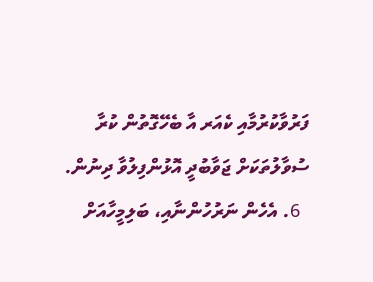ފަރުވާކުރުމާއި ކެއަރ އާ ބެހޭގޮތުން ކުރާ ސުވާލުތަކަށް ޖަވާބުދީ އޮޅުންފިލުވާ ދިނުން.
  6. އެހެން ނަރުހުންނާއި، ބަލިމީހާއަށް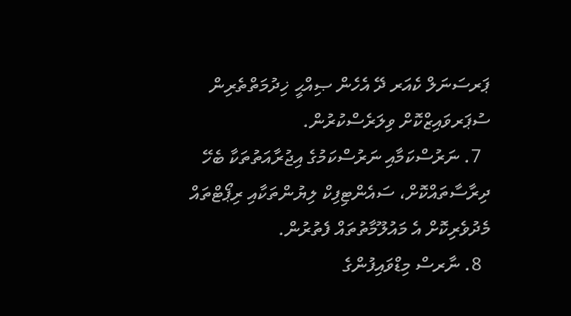ޕަރސަނަލް ކެއަރ ދޭ އެހެން ޞިއްޙީ ޚިދުމަތްތެރިން ސުޕަރވައިޒްކޮށް ވިލަރެސްކުރުން.
  7. ނަރުސްކަމާއި ނަރުސްކަމުގެ އިޖުރާއަތުތަކާ ބެހޭ ދިރާސާތައްކޮށް، ސައެންޓިފިކް ލިޔުންތަކާއި ރިޕޯޓްތައް މެދުވެރިކޮށް އެ މައުލޫމާތުތައް ފެތުރުން.
  8. ނާރސް މިޑްވައިފުންގެ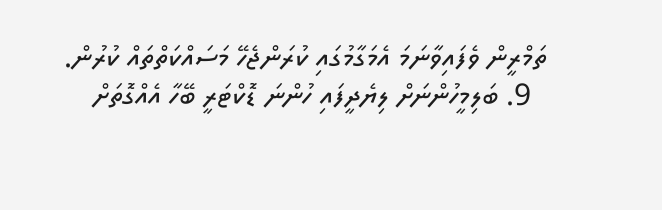ތަމްރީން ވެފައިވާނަމަ އެމަގާމުގައި ކުރަންޖެހޭ މަސައްކަތްތައް ކުރުން.
  9. ބަލިމީހުންނަށް ލިޔެދީފައި ހުންނަ ޑޮކްޓަރީ ބޭހާ އެއްގޮތަށް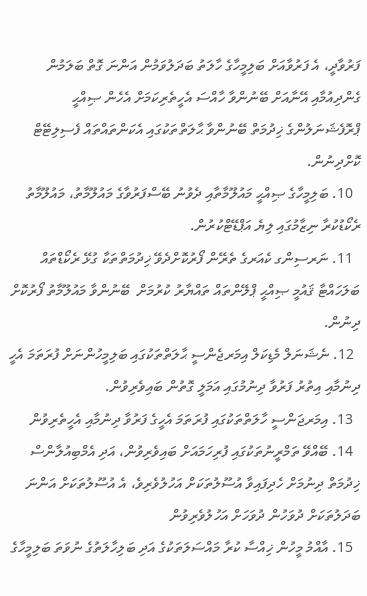ފަރުވާދީ، އެ ފަރުވާއަށް ބަލިމީހާގެ ހާލަތު ބަދަލުވަމުން އަންނަ ގޮތް ބަލަމުން ގެންދިއުމާއި އޭނާއަށް ބޭނުންވާ ހާއްސަ އެހީތެރިކަމަށް އެހެން ޞިއްޙީ ޕްރޮފެޝަނަލުންގެ ޚިދުމަތް ބޭނުންވާ ޙާލަތްތަކުގައި އެކަންތައްތައް ފެސިލިޓޭޓް ކޮށްދިނުން.
  10. ބަލިމީހާގެ ޞިއްޙީ މައުލޫމާތާއި ދެވުނު ބޭސްފަރުވާގެ މައުލޫމާތު، މައުލޫމާތު ރެކޯޑުކުރާ ނިޒާމުގައި ލިޔެ އަޕްޑޭޓްކުރުން.
  11. ނަރސިންގ ކެއަރގެ ތެރޭން ފޯރުކޮށްދެވޭ ޚިދުމަތްތަކާ ގުޅޭ ރެކޯޑްތައް ބަލަހައްޓާ ޤައުމީ ޞިއްޙީ ޕްލޭންތައް ތައްޔާރު ކުރުމަށް  ބޭނުންވާ މައުލޫމާތު ފޯރުކޮށް ދިނުން.
  12. ނެޝަނަލް މެޑިކަލް އިމަރޖެންސީ ޙާލަތްތަކުގައި ބަލިމީހުންނަށް ފުރަތަމަ އެހީ ދިނުމާއި އިތުރު ފަރުވާ ދިނުމުގައި އަމަލީ ގޮތުން ބައިވެރިވުން.
  13. އިމަރޖަންސީ ހާލަތްތަކުގައި ފުރަތަމަ އެހީގެ ފަރުވާ ދިނުމާއި އެހީތެރިވުން
  14. ބޭއްވޭ ތަމްރީނުތަކުގައި ފުރިހަމައަށް ބައިވެރިވުން، އަދި އެމްބިއުލާންސް ޚިދުމަތް ދިނުމަށް ހެދިފައިވާ އުސޫލުތަކަށް އަހުލުވެރިވެ، އެ އުސޫލުތަކަށް އަންނަ ބަދަލުތަކަށް ދުވަހުން ދުވަހަށް އަހުލުވެރިވުން
  15. އާއްމު މީހުން ޚިއްސާ ކުރާ މައްސަލަތަކުގެ އަދި ބަލިހާލަތުގެ ނުވަތަ ބަލިމީހާގެ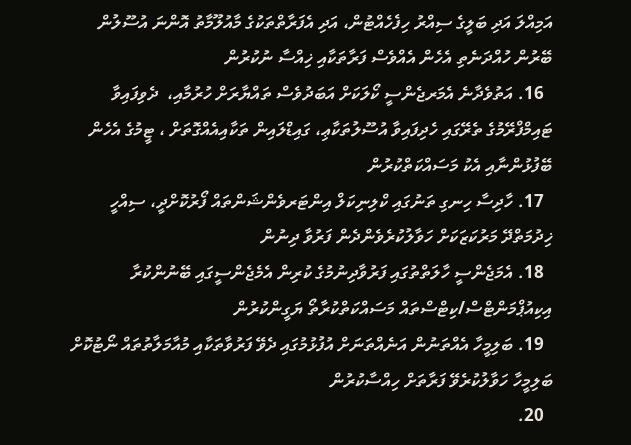އަމިއްލަ އަދި ބަލީގެ ސިއްރު ހިފެހެއްޓުން، އަދި އެފަރާތްތަކުގެ މާއުލޫމާތު އޮންނަ އުސޫލުން ބޭރުން ހުއްދަނެތި އެހެން އެއްވެސް ފަރާތަކާއި ޚިއްސާ ނުކުރުން
  16. އަތުވެދާނެ އެމަރޖެންސީ ކޯލަކަށް އަބަދުވެސް ތައްޔާރަށް ހުރުމާއި،  ދެވިފައިވާ ޓައިމްފްރޭމުގެ ތެރޭގައި ހެދިފައިވާ އުސޫލުތަކާޢި، ގައިޑްލައިން ތަކާއިއެއްގޮތަށް ، ޓީމުގެ އެހެން ބޭފުޅުންނާއި އެކު މަސައްކަތްކުރުން
  17. ހާދިސާ ހިނގި ތަނުގައި ކްލިނިކަލް އިންޓަރވެންޝަންތައް ފޯރުކޮށްދީ، ސިއްހީ ޚިދުމަތްދޭ މަރުކަޒަކަށް ހަވާލުކުރެވެންދެން ފަރުވާ ދިނުން
  18. އެމަޖެންސީ ހާލަތްތުގައި ފަރުވާދިނުމުގެ ކުރިން އެމެޖެންސީގައި ބޭނުންކުރާ އިކިއުޕްމަންޓްސް/ކިޓްސްތައް މަސައްކަތްކުރާތޯ ޔަގީންކުރުން
  19. ބަލިމީހާ އެއްތަނުން އަނެއްތަނަށް އުފުޅުމުގައި ދެވޭ ފަރުވާތަކާއި މުއާމަލާތުތައް ނޯޓުކޮށް ބަލިމީހާ ހަވާލުކުރެވޭ ފަރާތަށް ހިއްސާކުރުން
  20.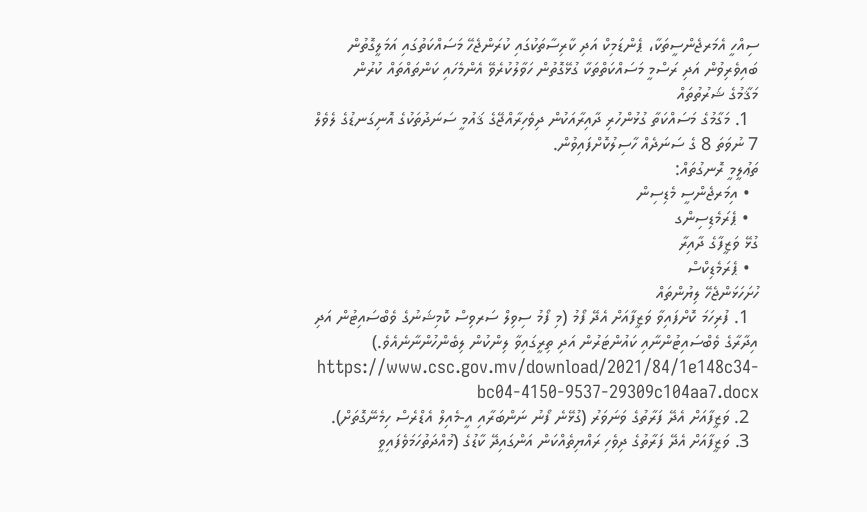ސިއްހީ އެމަރޖެންސީތަކާ، ޕެންޑަމިކް އަދި ކާރިސާތަކުގައި ކުރަންޖެހޭ މަސައްކަތުގައި އަމަލީގޮތުން ބައިވެރިވުން އަދި ރަސްމީ މަސައްކަތްތަކާ ގުޅޭގޮތުން ހަވާލުކުރެވޭ އެންމެހައި ކަންތައްތައް ކުރުން
މަޤާމުގެ ޝަރުތުތައް
  1. މަގާމުގެ މަސައްކަތާ ގުޅުންހުރި ދާއިރާއަކުން ދިވެހިރާއްޖޭގެ ޤައުމީ ސަނަދުތަކުގެ އޮނިގަނޑުގެ ލެވެލް 7 ނުވަތަ 8 ގެ ސަނަދެއް ހާސިލުކޮށްފައިވުން.
ތަޢުލީމީ ރޮނގުތައް:
  • އިމަރޖެންސީ މެޑިސިން
  • ޕެރަމެޑިސިންގ
ގުޅޭ ވަޒީފާގެ ދާއިރާ
  • ޕެރަމެޑިކްސް
ހުށަހަޅަންޖެހޭ ލިޔުންތައް
  1. ފުރިހަމަ ކޮށްފައިވާ ވަޒީފާއަށް އެދޭ ފޯމު (މި ފޯމު ސިވިލް ސަރވިސް ކޮމިޝަނުގެ ވެބްސައިޓުން އަދި އިދާރާގެ ވެބްސައިޓުންނާއި ކައުންޓަރުން އަދި ތިރީގައިވާ ލިންކުން ލިބެންހުންނާނެއެވެ.)  https://www.csc.gov.mv/download/2021/84/1e148c34-bc04-4150-9537-29309c104aa7.docx
  2. ވަޒީފާއަށް އެދޭ ފަރާތުގެ ވަނަވަރު (ގުޅޭނެ ފޯނު ނަންބަރާއި އީ-މެއިލް އެޑްރެސް ހިމެނޭގޮތަށް).
  3. ވަޒީފާއަށް އެދޭ ފަރާތުގެ ދިވެހި ރައްޔިތެއްކަން އަންގައިދޭ ކާޑުގެ (މުއްދަތުހަމަވެފައިވީ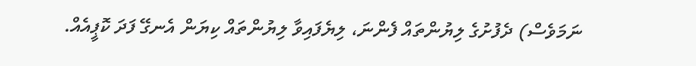ނަމަވެސް) ދެފުށުގެ ލިޔުންތައް ފެންނަ، ލިޔެފައިވާ ލިޔުންތައް ކިޔަން އެނގޭ ފަދަ ކޮޕީއެއް.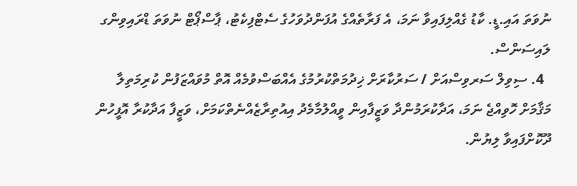ނުވަތަ އައި.ޑީ. ކާޑު ގެއްލިފައިވާ ނަމަ، އެ ފަރާތެއްގެ އުފަންދުވަހުގެ ސެޓްފިކެޓު، ޕާސްޕޯޓް ނުވަތަ ޑްރައިވިންގ ލައިސަންސް.
  4. ސިވިލް ސަރވިސްއަށް / ސަރުކާރަށް ޚިދުމަތްކުރުމުގެ އެއްބަސްވުމެއް އޮތް މުވައްޒަފުން ކުރިމަތިލާ މަޤާމަށް ހޮވިއްޖެ ނަމަ، އަދާކުރަމުންދާ ވަޒީފާއިން ވީއްލުމާމެދު އިއުތިރާޒެއްނެތްކަމަށް، ވަޒީފާ އަދާކުރާ އޮފީހުން ދޫކޮށްފައިވާ ލިޔުން.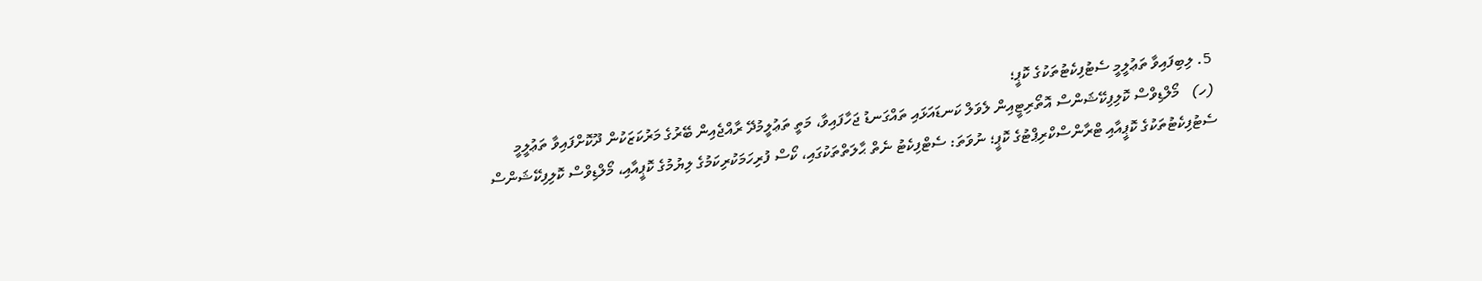5. ލިބިފައިވާ ތަޢުލީމީ ސެޓުފިކެޓުތަކުގެ ކޮޕީ؛
(ހ)   މޯލްޑިވްސް ކޮލިފިކޭޝަންސް އޮތޯރިޓީއިން ލެވަލް ކަނޑައަޅައި ތައްގަނޑު ޖަހާފައިވާ، މަތީ ތަޢުލީމުދޭ ރާއްޖެއިން ބޭރުގެ މަރުކަޒަކުން ދޫކޮށްފައިވާ ތަޢުލީމީ ސެޓުފިކެޓުތަކުގެ ކޮޕީއާއި ޓްރާންސްކްރިޕްޓުގެ ކޮޕީ؛ ނުވަތަ: ސެޓްފިކެޓު ނެތް ޙާލަތްތަކުގައި، ކޯސް ފުރިހަމަކުރިކަމުގެ ލިޔުމުގެ ކޮޕީއާއި، މޯލްޑިވްސް ކޮލިފިކޭޝަންސް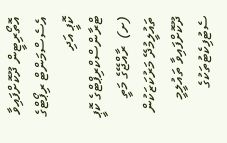އޮތޯރިޓީން ދޫކޮށްފައިވާ އެސެސްމަންޓް ރިޕޯޓްގެ ކޮޕީ އަދި ޓްރާންސްކްރިޕްޓްގެ ކޮޕީ
(ށ)  ރާއްޖޭގެ މަތީ ތައުލީމުދޭ މަރުކަޒަކުން ދޫކޮށްފައިވާ ތައުލީމީ ސެޓުފިކެޓުތަކުގެ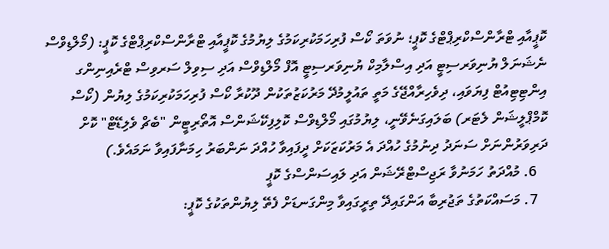ކޮޕީއާއި ޓްރާންސްކްރިޕްޓްގެ ކޮޕީ؛ ނުވަތަ ކޯސް ފުރިހަމަކުރިކަމުގެ ލިޔުމުގެ ކޮޕީއާއި ޓްރާންސްކްރިޕްޓްގެ ކޮޕީ: (މޯލްޑިވްސް ނެޝަނަލް ޔުނިވަރސިޓީ އަދި އިސްލާމިކް ޔުނިވަރސިޓީ އޮފް މޯލްޑިވްސް އަދި ސިވިލް ސަރވިސް ޓްރެއިނިންގ އިންޓިޓިއުޓް ފިޔަވައި، ދިވެހިރާއްޖޭގެ މަތީ ތައުލީމުދޭ މަރުކަޒުތަކުން ދޫކުރާ ކޯސް ފުރިހަމަކުރިކަމުގެ ލިޔުން (ކޯސް ކޮމްޕްލީޝަން ލެޓަރ) ބަލައިގަނެވޭނީ، ލިޔުމުގައި މޯލްޑިވްސް ކޮލިފިކޭޝަންސް އޮތޯރިޓީން "ބެޗް ވެލިޑޭޓް" ކޮށް ދަރިވަރުންނަށް ސަނަދު ދިނުމުގެ ހުއްދަ އެ މަރުކަޒަކަށް ދީފައިވާ ހުއްދަ ނަންބަރު ހިމަނާފައިވާ ނަމައެވެ.)
   6. މުއްދަތު ހަމަނުވާ ރަޖިސްޓްރޭޝަން އަދި ލައިސަންސްގެ ކޮޕީ
   7. މަސައްކަތުގެ ތަޖުރިބާ އަންގައިދޭ ތިރީގައިވާ މިންގަނޑަށް ފެތޭ ލިޔުންތަކުގެ ކޮޕީ: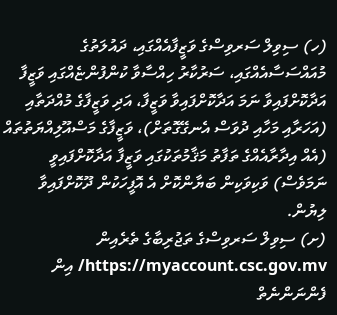(ހ) ސިވިލް ސަރވިސްގެ ވަޒީފާއެއްގައި، ދައުލަތުގެ މުއައްސަސާއެއްގައި، ސަރުކާރު ހިއްސާވާ ކުންފުންޏެއްގައި ވަޒީފާ އަދާކޮށްފައިވާ ނަމަ އަދާކޮށްފައިވާ ވަޒީފާ، އަދި ވަޒީފާގެ މުއްދަތާއި (އަހަރާއި މަހާއި ދުވަސް އެނގޭގޮތަށް)، ވަޒީފާގެ މަސްއޫލިއްޔަތުތައް (އެއް އިދާރާއެއްގެ ތަފާތު މަޤާމުތަކުގައި ވަޒީފާ އަދާކޮށްފައިވީ ނަމަވެސް) ވަކިވަކިން ބަޔާންކޮށް އެ އޮފީހަކުން ދޫކޮށްފައިވާ ލިޔުން.
(ށ) ސިވިލް ސަރވިސްގެ ތަޖުރިބާގެ ތެރެއިން   https://myaccount.csc.gov.mv/ އިން ފެންނަންނެތް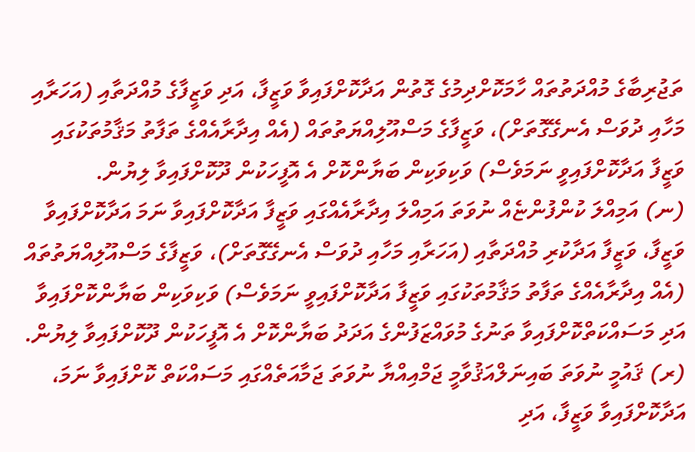ތަޖުރިބާގެ މުއްދަތުތައް ހާމަކޮށްދިމުގެ ގޮތުން އަދާކޮށްފައިވާ ވަޒީފާ، އަދި ވަޒީފާގެ މުއްދަތާއި (އަހަރާއި މަހާއި ދުވަސް އެނގޭގޮތަށް)، ވަޒީފާގެ މަސްއޫލިއްޔަތުތައް (އެއް އިދާރާއެއްގެ ތަފާތު މަޤާމުތަކުގައި ވަޒީފާ އަދާކޮށްފައިވީ ނަމަވެސް) ވަކިވަކިން ބަޔާންކޮށް އެ އޮފީހަކުން ދޫކޮށްފައިވާ ލިޔުން.
(ނ) އަމިއްލަ ކުންފުންޏެއް ނުވަތަ އަމިއްލަ އިދާރާއެއްގައި ވަޒީފާ އަދާކޮށްފައިވާ ނަމަ އަދާކޮށްފައިވާ ވަޒީފާ، ވަޒީފާ އަދާކުރި މުއްދަތާއި (އަހަރާއި މަހާއި ދުވަސް އެނގޭގޮތަށް)، ވަޒީފާގެ މަސްއޫލިއްޔަތުތައް (އެއް އިދާރާއެއްގެ ތަފާތު މަޤާމުތަކުގައި ވަޒީފާ އަދާކޮށްފައިވީ ނަމަވެސް) ވަކިވަކިން ބަޔާންކޮށްފައިވާ އަދި މަސައްކަތްކޮށްފައިވާ ތަނުގެ މުވައްޒަފުންގެ އަދަދު ބަޔާންކޮށް އެ އޮފީހަކުން ދޫކޮށްފައިވާ ލިޔުން.
(ރ) ޤައުމީ ނުވަތަ ބައިނަލްއަޤުވާމީ ޖަމްއިއްޔާ ނުވަތަ ޖަމާއަތެއްގައި މަސައްކަތް ކޮށްފައިވާ ނަމަ، އަދާކޮށްފައިވާ ވަޒީފާ، އަދި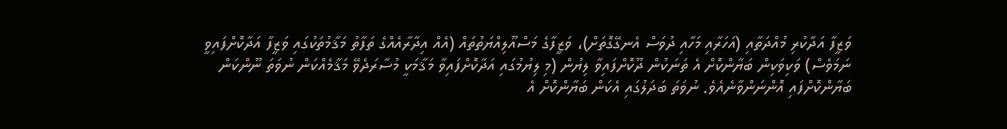ވަޒީފާ އަދާކުރި މުއްދަތާއި (އަހަރާއި މަހާއި ދުވަސް އެނގޭގޮތަށް)، ވަޒީފާގެ މަސްއޫލިއްޔަތުތައް (އެއް އިދާރާއެއްގެ ތަފާތު މަޤާމުތަކުގައި ވަޒީފާ އަދާކޮށްފައިވީ ނަމަވެސް) ވަކިވަކިން ބަޔާންކޮށް އެ ތަނަކުން ދޫކޮށްފައިވާ ލިޔުން (މި ލިޔުމުގައި އަދާކޮށްފައިވާ މަޤާމަކީ މުސާރަދެވޭ މަޤާމެއްކަން ނުވަތަ ނޫންކަން ބަޔާންކޮށްފައި އޮންނަންވާނެއެވެ. ނުވަތަ ބަދަލުގައި އެކަން ބަޔާންކޮށް އެ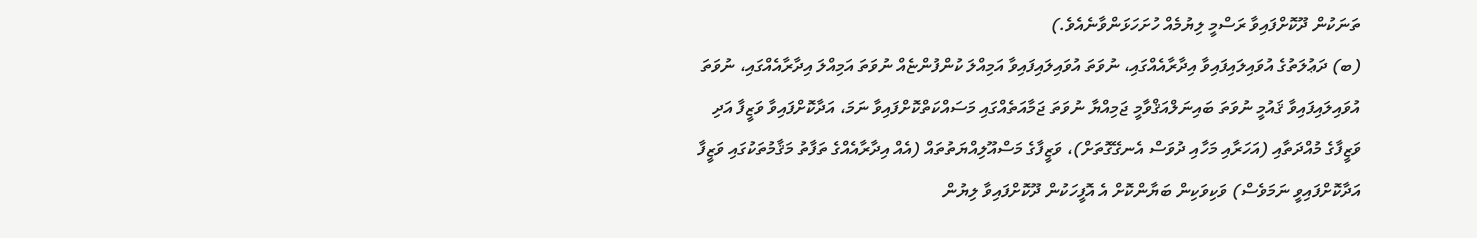ތަނަކުން ދޫކޮށްފައިވާ ރަސްމީ ލިޔުމެއް ހުށަހަޅަންވާނެއެވެ.)
(ބ) ދަޢުލަތުގެ އުވައިލައިފައިވާ އިދާރާއެއްގައި، ނުވަތަ އުވައިލައިފައިވާ އަމިއްލަ ކުންފުންޏެއް ނުވަތަ އަމިއްލަ އިދާރާއެއްގައި، ނުވަތަ އުވައިލައިފައިވާ ޤައުމީ ނުވަތަ ބައިނަލްއަޤްވާމީ ޖަމިއްޔާ ނުވަތަ ޖަމާއަތެއްގައި މަސައްކަތްކޮށްފައިވާ ނަމަ، އަދާކޮށްފައިވާ ވަޒީފާ އަދި ވަޒީފާގެ މުއްދަތާއި (އަހަރާއި މަހާއި ދުވަސް އެނގޭގޮތަށް)، ވަޒީފާގެ މަސްއޫލިއްޔަތުތައް (އެއް އިދާރާއެއްގެ ތަފާތު މަޤާމުތަކުގައި ވަޒީފާ އަދާކޮށްފައިވީ ނަމަވެސް) ވަކިވަކިން ބަޔާންކޮށް އެ އޮފީހަކުން ދޫކޮށްފައިވާ ލިޔުން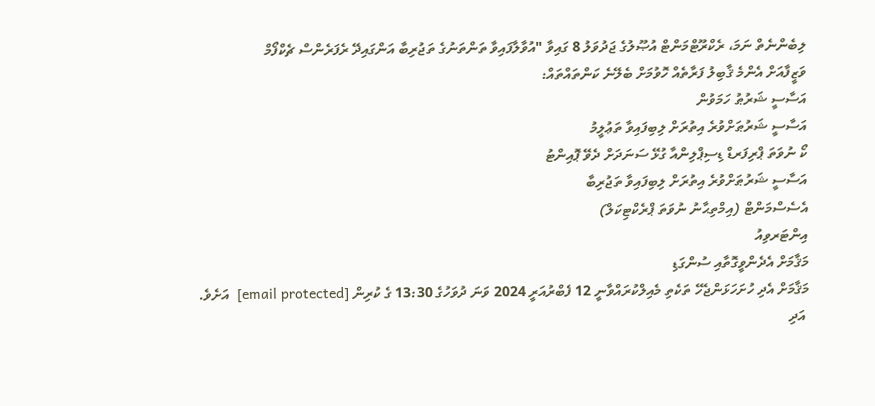ލިބެންނެތް ނަމަ، ރެކްރޫޓްމަންޓް އުޞޫލުގެ ޖަދުވަލު 8 ގައިވާ "އުވާލާފައިވާ ތަންތަނުގެ ތަޖުރިބާ އަންގައިދޭ ރެފަރެންސް ޗެކްފޯމް
ވަޒީފާއަށް އެންމެ ޤާބިލު ފަރާތެއް ހޮވުމަށް ބެލޭނެ ކަންތައްތައް:
އަސާސީ ޝަރުޠު ހަމަވުން
އަސާސީ ޝަރުޠަށްވުރެ އިތުރަށް ލިބިފައިވާ ތަޢުލީމު
ކޯ ނުވަތަ ޕްރިފަރޑް ޑިސިޕްލިންއާ ގުޅޭ ސަނަދަށް ދެވޭ ޕޮއިންޓު
އަސާސީ ޝަރުޠަށްވުރެ އިތުރަށް ލިބިފައިވާ ތަޖުރިބާ
އެސެސްމަންޓް (އިމްތިޙާނު ނުވަތަ ޕްރެކްޓިކަލް)
އިންޓަރވިއު
މަޤާމަށް އެދެންވީގޮތާއި ސުންގަޑި
މަޤާމަށް އެދި ހުށަހަޅަންޖެހޭ ތަކެތި މެއިލްކުރައްވާނީ 12 ފެބްރުއަރީ 2024 ވަނަ ދުވަހުގެ 13:30 ގެ ކުރިން [email protected]  އަށެވެ.
 އަދި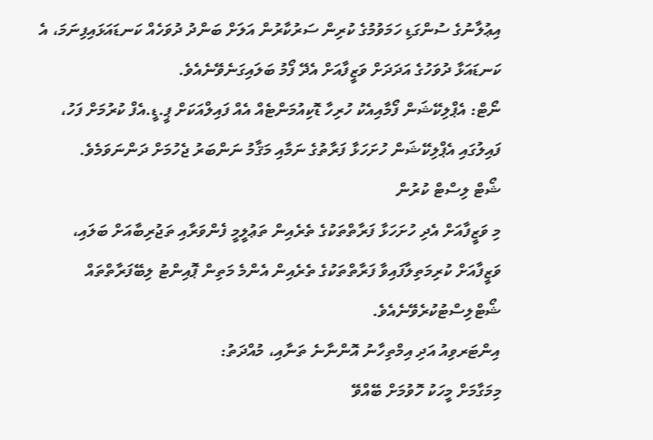އިޢުލާނުގެ ސުންގަޑި ހަމަވުމުގެ ކުރިން ސަރުކާރުން އަލަށް ބަންދު ދުވަހެއް ކަނޑައަޅައިފިނަމަ، އެ ކަނޑައަޅާ ދުވަހުގެ އަދަދަށް ވަޒީފާއަށް އެދޭ ފޯމު ބަލައިގަނެވޭނެއެވެ.
ނޯޓް: އެޕްލިކޭޝަން ފޯމާއިއެކު ހުރިހާ ޑޮކިއުމަންޓެއް އެއް ފައިލްއަކަށް ޕީ.ޑީ.އެފް ކުރުމަށް ފަހު، ފައިލުގައި އެޕްލިކޭޝަން ހުށަހަޅާ ފަރާތުގެ ނަމާއި މަޤާމު ނަންބަރު ޖެހުމަށް ދަންނަވަމެވެ.
ޝޯޓް ލިސްޓް ކުރުން
މި ވަޒީފާއަށް އެދި ހުށަހަޅާ ފަރާތްތަކުގެ ތެރެއިން ތަޢުލީމީ ފެންވަރާއި ތަޖުރިބާއަށް ބަލައި، ވަޒީފާއަށް ކުރިމަތިލާފައިވާ ފަރާތްތަކުގެ ތެރެއިން އެންމެ މަތިން ޕޮއިންޓު ލިބޭފަރާތްތައް ޝޯޓްލިސްޓުކުރެވޭނެއެވެ.
އިންޓަރވިއު އަދި އިމްތިހާނު އޮންނާނެ ތަނާއި، މުއްދަތު:
މިމަގާމަށް މީހަކު ހޮވުމަށް ބޭއްވޭ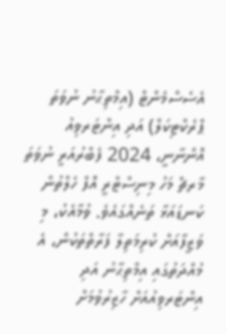އެސެސްމެންޓް (އިމްތިޙާނު ނުވަތަ ޕްރެކްޓިކަލް) އަދި އިންޓަރވިއު އޮންނާނީ، 2024 ފެބްރުއަރީ ނުވަތަ މާރޗް މަހު މިނިސްޓްރީ އޮފް ހެލްތުން ކަނޑައަޅާ ތަނެއްގައެވެ. ވުމާއެކު، މި ވަޒީފާއަށް ކުރިމަތިލާ ފަރާތްތަކުން، އެ މުއްދަތުގައި އިމްތިޙާނު އަދި އިންޓަރވިއުއަށް ހާޒިރުވުމަށް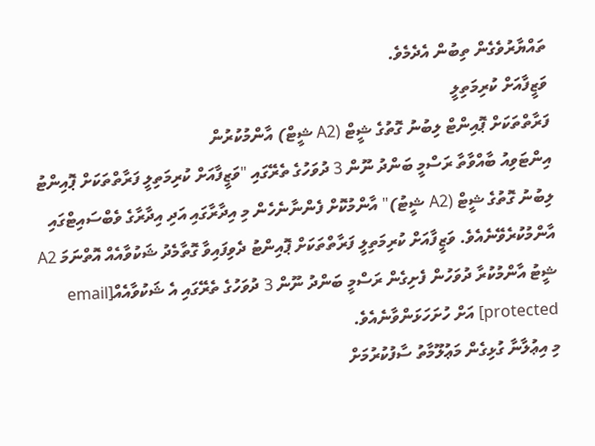ތައްޔާރުވެގެން ތިބުން އެދެމެވެ.
ވަޒީފާއަށް ކުރިމަތިލީ
ފަރާތްތަކަށް ޕޮއިންޓް ލިބުނު ގޮތުގެ ޝީޓް (A2 ޝީޓް) އާންމުކުރުން
އިންޓަވިއު ބާއްވާތާ ރަސްމީ ބަންދު ނޫން 3 ދުވަހުގެ ތެރޭގައި "ވަޒީފާއަށް ކުރިމަތިލީ ފަރާތްތަކަށް ޕޮއިންޓު ލިބުނު ގޮތުގެ ޝީޓް (A2 ޝީޓު)" އާންމުކޮށް ފެންނާނެހެން މި އިދާރާގައި އަދި އިދާރާގެ ވެބްސައިޓްގައި އާންމުކުރެވޭނެއެވެ. ވަޒީފާއަށް ކުރިމަތިލީ ފަރާތްތަކަށް ޕޮއިންޓު ދެވިފައިވާ ގޮތާމެދު ޝަކުވާއެއް އޮތްނަމަ A2 ޝީޓު އާންމުކުރާ ދުވަހުން ފެށިގެން ރަސްމީ ބަންދު ނޫން 3 ދުވަހުގެ ތެރޭގައި އެ ޝަކުވާއެއް[email protected] އަށް ހުށަހަޅަންވާނެއެވެ.
މި އިޢުލާނާ ގުޅިގެން މަޢުލޫމާތު ސާފުކުރުމަށް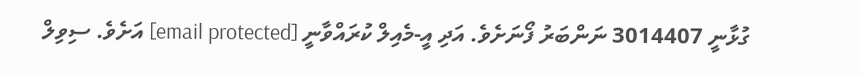ގުޅާނީ 3014407 ނަންބަރު ފޯނަށެވެ. އަދި އީ-މެއިލް ކުރައްވާނީ [email protected] އަށެވެ. ސިވިލް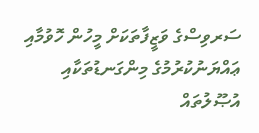ސަރވިސްގެ ވަޒީފާތަކަށް މީހުން ހޮވުމާއި ޢައްޔަނުކުރުމުގެ މިންގަނޑުތަކާއި އުޞޫލުތައް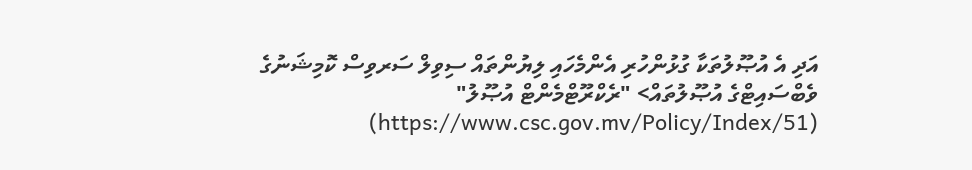އަދި އެ އުޞޫލުތަކާ ގުޅުންހުރި އެންމެހައި ލިޔުންތައް ސިވިލް ސަރވިސް ކޮމިޝަނުގެ ވެބްސައިޓްގެ އުޞޫލުތައް> "ރެކްރޫޓްމެންޓް އުޞޫލު" (https://www.csc.gov.mv/Policy/Index/51)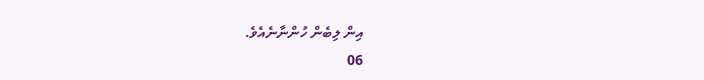އިން ލިބެން ހުންނާނެއެވެ.
06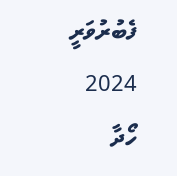ފެބުރުވަރީ 2024
ހޯދާ